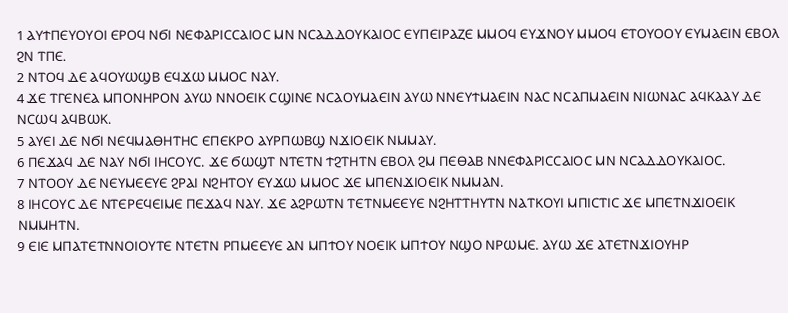1 ⲀⲨϮⲠⲈⲨⲞⲨⲞⲒ ⲈⲢⲞϤ ⲚϬⲒ ⲚⲈⲪⲀⲢⲒⲤⲤⲀⲒⲞⲤ ⲘⲚ ⲚⲤⲀⲆⲆⲞⲨⲔⲀⲒⲞⲤ ⲈⲨⲠⲈⲒⲢⲀⲌⲈ ⲘⲘⲞϤ ⲈⲨϪⲚⲞⲨ ⲘⲘⲞϤ ⲈⲦⲞⲨⲞⲞⲨ ⲈⲨⲘⲀⲈⲒⲚ ⲈⲂⲞⲖ ϨⲚ ⲦⲠⲈ.
2 ⲚⲦⲞϤ ⲆⲈ ⲀϤⲞⲨⲰϢⲂ ⲈϤϪⲰ ⲘⲘⲞⲤ ⲚⲀⲨ.
4 ϪⲈ ⲦⲄⲈⲚⲈⲀ ⲘⲠⲞⲚⲎⲢⲞⲚ ⲀⲨⲰ ⲚⲚⲞⲈⲒⲔ ⲤϢⲒⲚⲈ ⲚⲤⲀⲞⲨⲘⲀⲈⲒⲚ ⲀⲨⲰ ⲚⲚⲈⲨϮⲘⲀⲈⲒⲚ ⲚⲀⲤ ⲚⲤⲀⲠⲘⲀⲈⲒⲚ ⲚⲒⲰⲚⲀⲤ ⲀϤⲔⲀⲀⲨ ⲆⲈ ⲚⲤⲰϤ ⲀϤⲂⲰⲔ.
5 ⲀⲨⲈⲒ ⲆⲈ ⲚϬⲒ ⲚⲈϤⲘⲀⲐⲎⲦⲎⲤ ⲈⲠⲈⲔⲢⲞ ⲀⲨⲢⲠⲰⲂϢ ⲚϪⲒⲞⲈⲒⲔ ⲚⲘⲘⲀⲨ.
6 ⲠⲈϪⲀϤ ⲆⲈ ⲚⲀⲨ ⲚϬⲒ ⲒⲎⲤⲞⲨⲤ. ϪⲈ ϬⲰϢⲦ ⲚⲦⲈⲦⲚ ϮϨⲦⲎⲦⲚ ⲈⲂⲞⲖ ϨⲘ ⲠⲈⲐⲀⲂ ⲚⲚⲈⲪⲀⲢⲒⲤⲤⲀⲒⲞⲤ ⲘⲚ ⲚⲤⲀⲆⲆⲞⲨⲔⲀⲒⲞⲤ.
7 ⲚⲦⲞⲞⲨ ⲆⲈ ⲚⲈⲨⲘⲈⲈⲨⲈ ϨⲢⲀⲒ ⲚϨⲎⲦⲞⲨ ⲈⲨϪⲰ ⲘⲘⲞⲤ ϪⲈ ⲘⲠⲈⲚϪⲒⲞⲈⲒⲔ ⲚⲘⲘⲀⲚ.
8 ⲒⲎⲤⲞⲨⲤ ⲆⲈ ⲚⲦⲈⲢⲈϤⲈⲒⲘⲈ ⲠⲈϪⲀϤ ⲚⲀⲨ. ϪⲈ ⲀϨⲢⲰⲦⲚ ⲦⲈⲦⲚⲘⲈⲈⲨⲈ ⲚϨⲎⲦⲦⲎⲨⲦⲚ ⲚⲀⲦⲔⲞⲨⲒ ⲘⲠⲒⲤⲦⲒⲤ ϪⲈ ⲘⲠⲈⲦⲚϪⲒⲞⲈⲒⲔ ⲚⲘⲘⲎⲦⲚ.
9 ⲈⲒⲈ ⲘⲠⲀⲦⲈⲦⲚⲚⲞⲒⲞⲨⲦⲈ ⲚⲦⲈⲦⲚ ⲢⲠⲘⲈⲈⲨⲈ ⲀⲚ ⲘⲠϮⲞⲨ ⲚⲞⲈⲒⲔ ⲘⲠϮⲞⲨ ⲚϢⲞ ⲚⲢⲰⲘⲈ. ⲀⲨⲰ ϪⲈ ⲀⲦⲈⲦⲚϪⲒⲞⲨⲎⲢ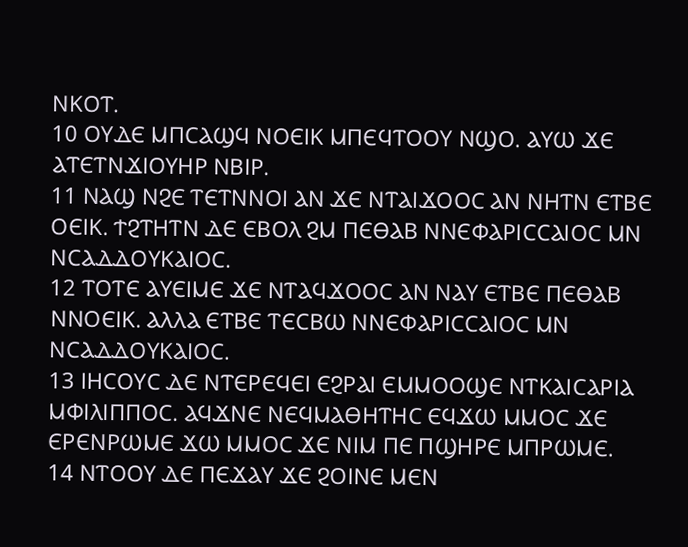ⲚⲔⲞⲦ.
10 ⲞⲨⲆⲈ ⲘⲠⲤⲀϢϤ ⲚⲞⲈⲒⲔ ⲘⲠⲈϤⲦⲞⲞⲨ ⲚϢⲞ. ⲀⲨⲰ ϪⲈ ⲀⲦⲈⲦⲚϪⲒⲞⲨⲎⲢ ⲚⲂⲒⲢ.
11 ⲚⲀϢ ⲚϨⲈ ⲦⲈⲦⲚⲚⲞⲒ ⲀⲚ ϪⲈ ⲚⲦⲀⲒϪⲞⲞⲤ ⲀⲚ ⲚⲎⲦⲚ ⲈⲦⲂⲈ ⲞⲈⲒⲔ. ϮϨⲦⲎⲦⲚ ⲆⲈ ⲈⲂⲞⲖ ϨⲘ ⲠⲈⲐⲀⲂ ⲚⲚⲈⲪⲀⲢⲒⲤⲤⲀⲒⲞⲤ ⲘⲚ ⲚⲤⲀⲆⲆⲞⲨⲔⲀⲒⲞⲤ.
12 ⲦⲞⲦⲈ ⲀⲨⲈⲒⲘⲈ ϪⲈ ⲚⲦⲀϤϪⲞⲞⲤ ⲀⲚ ⲚⲀⲨ ⲈⲦⲂⲈ ⲠⲈⲐⲀⲂ ⲚⲚⲞⲈⲒⲔ. ⲀⲖⲖⲀ ⲈⲦⲂⲈ ⲦⲈⲤⲂⲰ ⲚⲚⲈⲪⲀⲢⲒⲤⲤⲀⲒⲞⲤ ⲘⲚ ⲚⲤⲀⲆⲆⲞⲨⲔⲀⲒⲞⲤ.
13 ⲒⲎⲤⲞⲨⲤ ⲆⲈ ⲚⲦⲈⲢⲈϤⲈⲒ ⲈϨⲢⲀⲒ ⲈⲘⲘⲞⲞϢⲈ ⲚⲦⲔⲀⲒⲤⲀⲢⲒⲀ ⲘⲪⲒⲖⲒⲠⲠⲞⲤ. ⲀϤϪⲚⲈ ⲚⲈϤⲘⲀⲐⲎⲦⲎⲤ ⲈϤϪⲰ ⲘⲘⲞⲤ ϪⲈ ⲈⲢⲈⲚⲢⲰⲘⲈ ϪⲰ ⲘⲘⲞⲤ ϪⲈ ⲚⲒⲘ ⲠⲈ ⲠϢⲎⲢⲈ ⲘⲠⲢⲰⲘⲈ.
14 ⲚⲦⲞⲞⲨ ⲆⲈ ⲠⲈϪⲀⲨ ϪⲈ ϨⲞⲒⲚⲈ ⲘⲈⲚ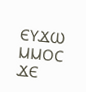ⲈⲨϪⲰ ⲘⲘⲞⲤ ϪⲈ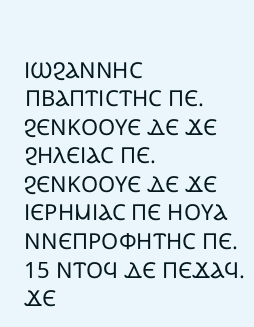ⲒⲰϨⲀⲚⲚⲎⲤ ⲠⲂⲀⲠⲦⲒⲤⲦⲎⲤ ⲠⲈ. ϨⲈⲚⲔⲞⲞⲨⲈ ⲆⲈ ϪⲈ ϨⲎⲖⲈⲒⲀⲤ ⲠⲈ. ϨⲈⲚⲔⲞⲞⲨⲈ ⲆⲈ ϪⲈ ⲒⲈⲢⲎⲘⲒⲀⲤ ⲠⲈ ⲎⲞⲨⲀ ⲚⲚⲈⲠⲢⲞⲪⲎⲦⲎⲤ ⲠⲈ.
15 ⲚⲦⲞϤ ⲆⲈ ⲠⲈϪⲀϤ. ϪⲈ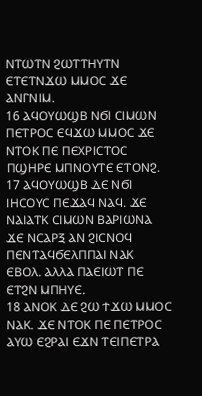ⲚⲦⲰⲦⲚ ϨⲰⲦⲦⲎⲨⲦⲚ ⲈⲦⲈⲦⲚϪⲰ ⲘⲘⲞⲤ ϪⲈ ⲀⲚⲄⲚⲒⲘ.
16 ⲀϤⲞⲨⲰϢⲂ ⲚϬⲒ ⲤⲒⲘⲰⲚ ⲠⲈⲦⲢⲞⲤ ⲈϤϪⲰ ⲘⲘⲞⲤ ϪⲈ ⲚⲦⲞⲔ ⲠⲈ ⲠⲈⲬⲢⲒⲤⲦⲞⲤ ⲠϢⲎⲢⲈ ⲘⲠⲚⲞⲨⲦⲈ ⲈⲦⲞⲚϨ.
17 ⲀϤⲞⲨⲰϢⲂ ⲆⲈ ⲚϬⲒ ⲒⲎⲤⲞⲨⲤ ⲠⲈϪⲀϤ ⲚⲀϤ. ϪⲈ ⲚⲀⲒⲀⲦⲔ ⲤⲒⲘⲰⲚ ⲂⲀⲢⲒⲰⲚⲀ ϪⲈ ⲚⲤⲀⲢⲜ ⲀⲚ ϨⲒⲤⲚⲞϤ ⲠⲈⲚⲦⲀϤϬⲈⲖⲠⲠⲀⲒ ⲚⲀⲔ ⲈⲂⲞⲖ. ⲀⲖⲖⲀ ⲠⲀⲈⲒⲰⲦ ⲠⲈ ⲈⲦϨⲚ ⲘⲠⲎⲨⲈ.
18 ⲀⲚⲞⲔ ⲆⲈ ϨⲰ ϮϪⲰ ⲘⲘⲞⲤ ⲚⲀⲔ. ϪⲈ ⲚⲦⲞⲔ ⲠⲈ ⲠⲈⲦⲢⲞⲤ ⲀⲨⲰ ⲈϨⲢⲀⲒ ⲈϪⲚ ⲦⲈⲒⲠⲈⲦⲢⲀ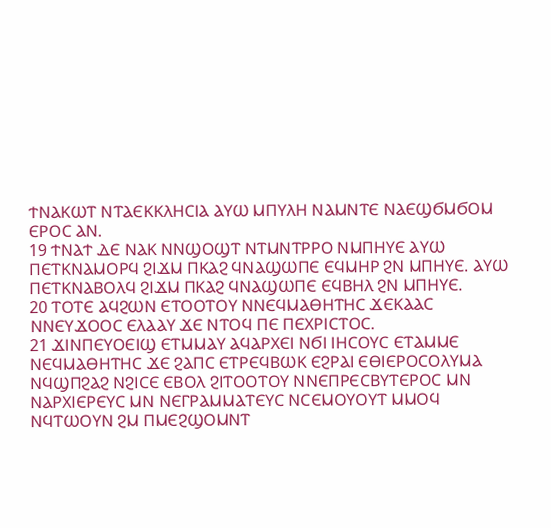ϮⲚⲀⲔⲰⲦ ⲚⲦⲀⲈⲔⲔⲖⲎⲤⲒⲀ ⲀⲨⲰ ⲘⲠⲨⲖⲎ ⲚⲀⲘⲚⲦⲈ ⲚⲀⲈϢϬⲘϬⲞⲘ ⲈⲢⲞⲤ ⲀⲚ.
19 ϮⲚⲀϮ ⲆⲈ ⲚⲀⲔ ⲚⲚϢⲞϢⲦ ⲚⲦⲘⲚⲦⲢⲢⲞ ⲚⲘⲠⲎⲨⲈ ⲀⲨⲰ ⲠⲈⲦⲔⲚⲀⲘⲞⲢϤ ϨⲒϪⲘ ⲠⲔⲀϨ ϤⲚⲀϢⲰⲠⲈ ⲈϤⲘⲎⲢ ϨⲚ ⲘⲠⲎⲨⲈ. ⲀⲨⲰ ⲠⲈⲦⲔⲚⲀⲂⲞⲖϤ ϨⲒϪⲘ ⲠⲔⲀϨ ϤⲚⲀϢⲰⲠⲈ ⲈϤⲂⲎⲖ ϨⲚ ⲘⲠⲎⲨⲈ.
20 ⲦⲞⲦⲈ ⲀϤϨⲰⲚ ⲈⲦⲞⲞⲦⲞⲨ ⲚⲚⲈϤⲘⲀⲐⲎⲦⲎⲤ ϪⲈⲔⲀⲀⲤ ⲚⲚⲈⲨϪⲞⲞⲤ ⲈⲖⲀⲀⲨ ϪⲈ ⲚⲦⲞϤ ⲠⲈ ⲠⲈⲬⲢⲒⲤⲦⲞⲤ.
21 ϪⲒⲚⲠⲈⲨⲞⲈⲒϢ ⲈⲦⲘⲘⲀⲨ ⲀϤⲀⲢⲬⲈⲒ ⲚϬⲒ ⲒⲎⲤⲞⲨⲤ ⲈⲦⲀⲘⲘⲈ ⲚⲈϤⲘⲀⲐⲎⲦⲎⲤ ϪⲈ ϨⲀⲠⲤ ⲈⲦⲢⲈϤⲂⲰⲔ ⲈϨⲢⲀⲒ ⲈⲐⲒⲈⲢⲞⲤⲞⲖⲨⲘⲀ ⲚϤϢⲠϨⲀϨ ⲚϨⲒⲤⲈ ⲈⲂⲞⲖ ϨⲒⲦⲞⲞⲦⲞⲨ ⲚⲚⲈⲠⲢⲈⲤⲂⲨⲦⲈⲢⲞⲤ ⲘⲚ ⲚⲀⲢⲬⲒⲈⲢⲈⲨⲤ ⲘⲚ ⲚⲈⲄⲢⲀⲘⲘⲀⲦⲈⲨⲤ ⲚⲤⲈⲘⲞⲨⲞⲨⲦ ⲘⲘⲞϤ ⲚϤⲦⲰⲞⲨⲚ ϨⲘ ⲠⲘⲈϨϢⲞⲘⲚⲦ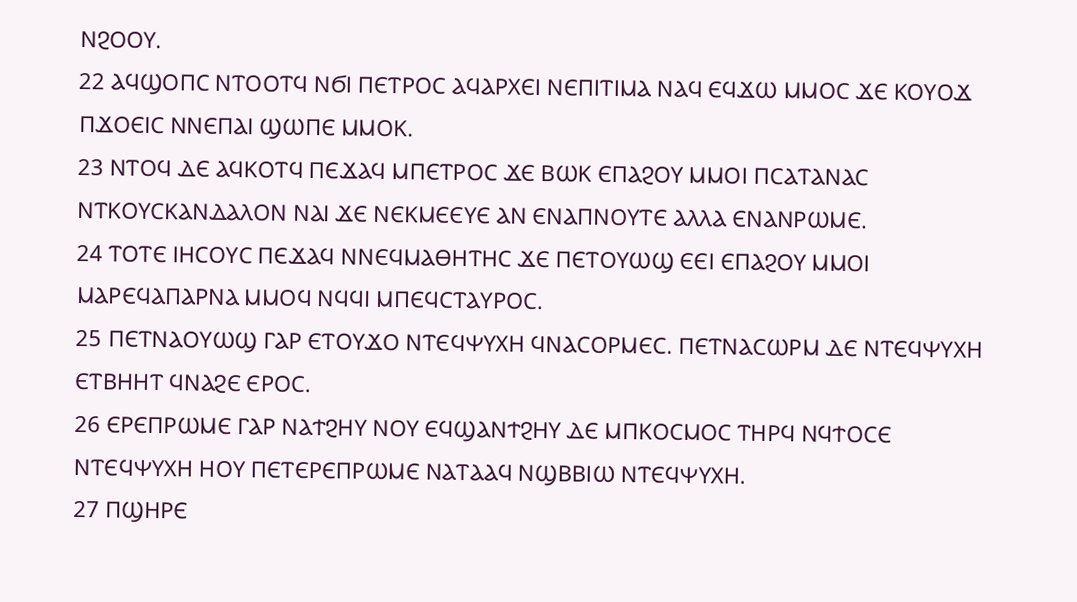ⲚϨⲞⲞⲨ.
22 ⲀϤϢⲞⲠⲤ ⲚⲦⲞⲞⲦϤ ⲚϬⲒ ⲠⲈⲦⲢⲞⲤ ⲀϤⲀⲢⲬⲈⲒ ⲚⲈⲠⲒⲦⲒⲘⲀ ⲚⲀϤ ⲈϤϪⲰ ⲘⲘⲞⲤ ϪⲈ ⲔⲞⲨⲞϪ ⲠϪⲞⲈⲒⲤ ⲚⲚⲈⲠⲀⲒ ϢⲰⲠⲈ ⲘⲘⲞⲔ.
23 ⲚⲦⲞϤ ⲆⲈ ⲀϤⲔⲞⲦϤ ⲠⲈϪⲀϤ ⲘⲠⲈⲦⲢⲞⲤ ϪⲈ ⲂⲰⲔ ⲈⲠⲀϨⲞⲨ ⲘⲘⲞⲒ ⲠⲤⲀⲦⲀⲚⲀⲤ ⲚⲦⲔⲞⲨⲤⲔⲀⲚⲆⲀⲖⲞⲚ ⲚⲀⲒ ϪⲈ ⲚⲈⲔⲘⲈⲈⲨⲈ ⲀⲚ ⲈⲚⲀⲠⲚⲞⲨⲦⲈ ⲀⲖⲖⲀ ⲈⲚⲀⲚⲢⲰⲘⲈ.
24 ⲦⲞⲦⲈ ⲒⲎⲤⲞⲨⲤ ⲠⲈϪⲀϤ ⲚⲚⲈϤⲘⲀⲐⲎⲦⲎⲤ ϪⲈ ⲠⲈⲦⲞⲨⲰϢ ⲈⲈⲒ ⲈⲠⲀϨⲞⲨ ⲘⲘⲞⲒ ⲘⲀⲢⲈϤⲀⲠⲀⲢⲚⲀ ⲘⲘⲞϤ ⲚϤϤⲒ ⲘⲠⲈϤⲤⲦⲀⲨⲢⲞⲤ.
25 ⲠⲈⲦⲚⲀⲞⲨⲰϢ ⲄⲀⲢ ⲈⲦⲞⲨϪⲞ ⲚⲦⲈϤⲮⲨⲬⲎ ϤⲚⲀⲤⲞⲢⲘⲈⲤ. ⲠⲈⲦⲚⲀⲤⲰⲢⲘ ⲆⲈ ⲚⲦⲈϤⲮⲨⲬⲎ ⲈⲦⲂⲎⲎⲦ ϤⲚⲀϨⲈ ⲈⲢⲞⲤ.
26 ⲈⲢⲈⲠⲢⲰⲘⲈ ⲄⲀⲢ ⲚⲀϮϨⲎⲨ ⲚⲞⲨ ⲈϤϢⲀⲚϮϨⲎⲨ ⲆⲈ ⲘⲠⲔⲞⲤⲘⲞⲤ ⲦⲎⲢϤ ⲚϤϮⲞⲤⲈ ⲚⲦⲈϤⲮⲨⲬⲎ ⲎⲞⲨ ⲠⲈⲦⲈⲢⲈⲠⲢⲰⲘⲈ ⲚⲀⲦⲀⲀϤ ⲚϢⲂⲂⲒⲰ ⲚⲦⲈϤⲮⲨⲬⲎ.
27 ⲠϢⲎⲢⲈ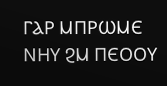ⲄⲀⲢ ⲘⲠⲢⲰⲘⲈ ⲚⲎⲨ ϨⲘ ⲠⲈⲞⲞⲨ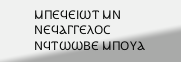ⲘⲠⲈϤⲈⲒⲰⲦ ⲘⲚ ⲚⲈϤⲀⲄⲄⲈⲖⲞⲤ ⲚϤⲦⲰⲰⲂⲈ ⲘⲠⲞⲨⲀ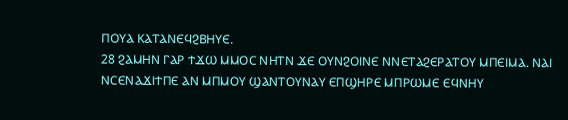ⲠⲞⲨⲀ ⲔⲀⲦⲀⲚⲈϤϨⲂⲎⲨⲈ.
28 ϨⲀⲘⲎⲚ ⲄⲀⲢ ϮϪⲰ ⲘⲘⲞⲤ ⲚⲎⲦⲚ ϪⲈ ⲞⲨⲚϨⲞⲒⲚⲈ ⲚⲚⲈⲦⲀϨⲈⲢⲀⲦⲞⲨ ⲘⲠⲈⲒⲘⲀ. ⲚⲀⲒ ⲚⲤⲈⲚⲀϪⲒϮⲠⲈ ⲀⲚ ⲘⲠⲘⲞⲨ ϢⲀⲚⲦⲞⲨⲚⲀⲨ ⲈⲠϢⲎⲢⲈ ⲘⲠⲢⲰⲘⲈ ⲈϤⲚⲎⲨ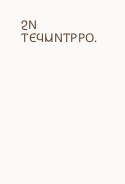ϨⲚ ⲦⲈϤⲘⲚⲦⲢⲢⲞ.